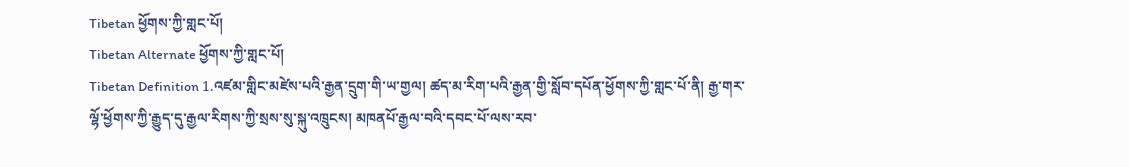Tibetan ཕྱོགས་ཀྱི་གླང་པོ།
Tibetan Alternate ཕྱོགས་ཀྱི་གླང་པོ།
Tibetan Definition 1.འཛམ་གླིང་མཛེས་པའི་རྒྱན་དྲུག་གི་ཡ་གྱལ། ཚད་མ་རིག་པའི་རྒྱན་གྱི་སློབ་དཔོན་ཕྱོགས་ཀྱི་གླང་པོ་ནི། རྒྱ་གར་ལྷོ་ཕྱོགས་ཀྱི་རྒྱུད་དུ་རྒྱལ་རིགས་ཀྱི་སྲས་སུ་སྐུ་འཁྲུངས། མཁནཔོ་རྒྱལ་བའི་དབང་པོ་ལས་རབ་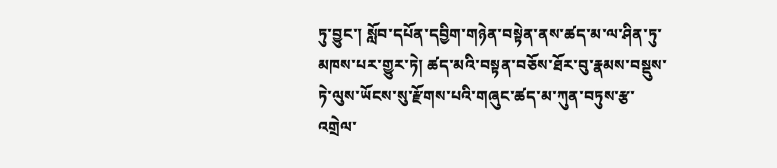ཏུ་བྱུང་། སློབ་དཔོན་དབྱིག་གཉེན་བསྟེན་ནས་ཚད་མ་ལ་ཤིན་ཏུ་མཁས་པར་གྱུར་ཏེ། ཚད་མའི་བསྟན་བཅོས་ཐོར་བུ་རྣམས་བསྡུས་ཏེ་ལུས་ཡོངས་སུ་རྫོགས་པའི་གཞུང་ཚད་མ་ཀུན་བཏུས་རྩ་འགྲེལ་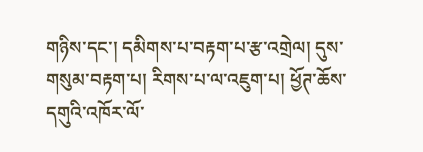གཉིས་དང་། དམིགས་པ་བརྟག་པ་རྩ་འགྲེལ། དུས་གསུམ་བརྟག་པ། རིགས་པ་ལ་འཇུག་པ། ཕྱོཊ་ཆོས་དགུའི་འཁོར་ལོ་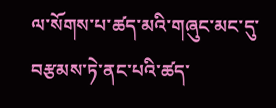ལ་སོགས་པ་ཚད་མའི་གཞུང་མང་དུ་བརྩམས་ཏེ་ནང་པའི་ཚད་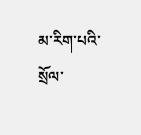མ་རིག་པའི་སྲོལ་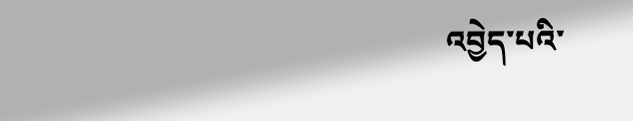འབྱེད་པའི་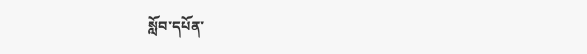སློབ་དཔོན་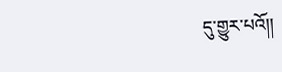དུ་གྱུར་པའོ།།